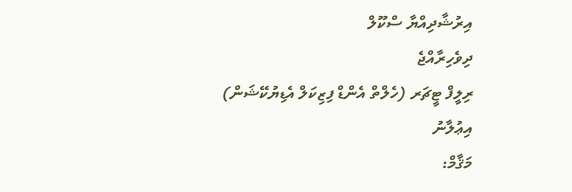އިރުޝާދިއްޔާ ސްކޫލް
ދިވެހިރާއްޖެ
ރިލީފް ޓީޗަރ (ހެލްތް އެންޑް ފިޒިކަލް އެޑިޔުކޭޝަން)
އިޢުލާނު
މަޤާމް: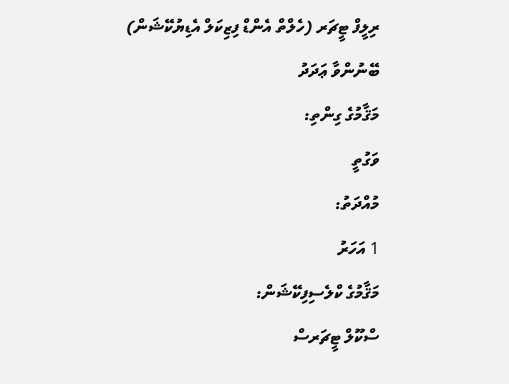ރިލީފް ޓީޗަރ (ހެލްތް އެންޑް ފިޒިކަލް އެޑިޔުކޭޝަން)
ބޭނުންވާ ޢަދަދު
މަޤާމުގެ ގިންތި:
ވަގުތީ
މުއްދަތު:
1 އަހަރު
މަޤާމުގެ ކްލެސިފިކޭޝަން:
ސްކޫލް ޓީޗަރސް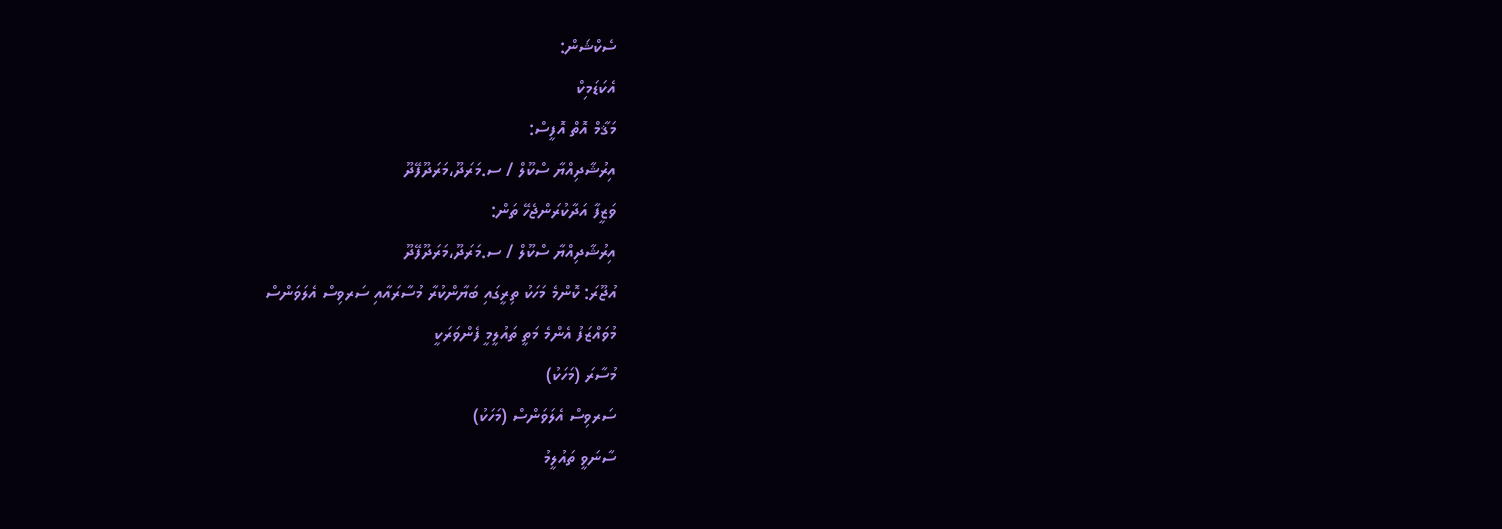ސެކްޝަން:
އެކަޑަމިކް
މަޤާމް އޮތް އޮފީސް:
އިރުޝާދިއްޔާ ސްކޫލް / ސ.މަރަދޫ،މަރަދޫފޭދޫ
ވަޒީފާ އަދާކުރަންޖެހޭ ތަން:
އިރުޝާދިއްޔާ ސްކޫލް / ސ.މަރަދޫ،މަރަދޫފޭދޫ
އުޖޫރަ: ކޮންމެ މަހަކު ތިރީގައި ބަޔާންކުރާ މުސާރައާއި ސަރވިސް އެލަވަންސް
މުވައްޒަފު އެންމެ މަތީ ތައުލީމީ ފެންވަރަކީ
މުސާރަ (މަހަކު)
ސަރވިސް އެލަވަންސް (މަހަކު)
ސާނަވީ ތައުލީމު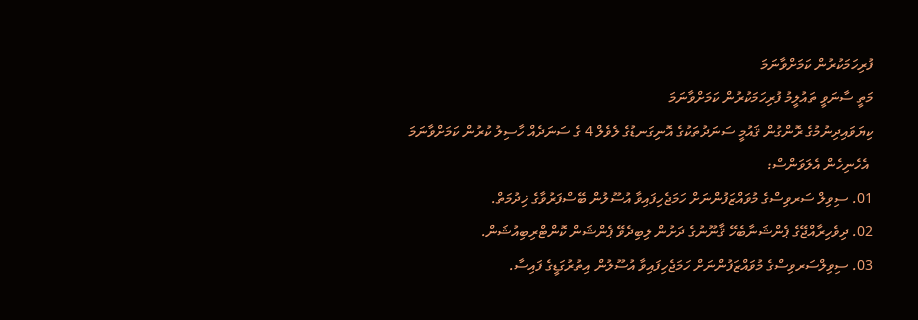ފުރިހަމަކުރުން ކަމަށްވާނަމަ
މަތީ ސާނަވީ ތައުލީމު ފުރިހަމަކުރުން ކަމަށްވާނަމަ
ކިޔަވައިދިނުމުގެ ރޮންގުން ޤައުމީ ސަނަދުތަކުގެ އޮނިގަނޑުގެ ލެވެލް 4 ގެ ސަނަދެއް ހާސިލު ކުރުން ކަމަށްވާނަމަ
 އެހެނިހެން އެލަވަންސް:
01. ސިވިލް ސަރވިސްގެ މުވައްޒަފުންނަށް ހަމަޖެހިފައިވާ އުސޫލުން ބޭސްފަރުވާގެ ޚިދުމަތް.
02. ދިވެހިރާއްޖޭގެ ޕެންޝަނާބެހޭ ޤާނޫނުގެ ދަށުން ލިބިދެވޭ ޕެންޝަން ކޮންޓްރިބިއުޝަން.
03. ސިވިލްސަރވިސްގެ މުވައްޒަފުންނަށް ހަމަޖެހިފައިވާ އުސޫލުން އިތުރުގަޑީގެ ފައިސާ.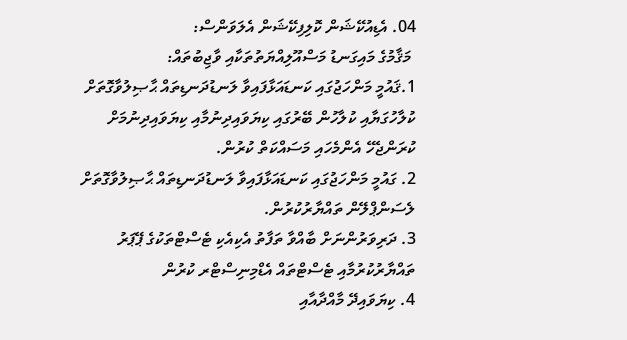04. އެޑިއުކޭޝަން ކޮލިފިކޭޝަން އެލަވަންސް:
 މަޤާމުގެ މައިގަނޑު މަސްއޫލިއްޔަތުތަކާއި ވާޖިބުތައް:
1.ޤައުމީ މަންހަޖުގައި ކަނޑައަޅާފައިވާ ލަނޑުދަނޑިތައް ޙާޞިލުވާގޮތަށް ކުލާހުގަޔާއި ކުލާހުން ބޭރުގައި ކިޔަވައިދިނުމާއި ކިޔަވައިދިނުމަށް ކުރަންޖެހޭ އެންމެހައި މަސައްކަތް ކުރުން.
2. ގައުމީ މަންހަޖުގައި ކަނޑައަޅާފައިވާ ލަނޑުދަނޑިތައް ޙާޞިލުވާގޮތަށް ލެސަންޕްލޭން ތައްޔާރުކުރުން.
3. ދަރިވަރުންނަށް ބާއްވާ ތަފާތު އެކިއެކި ޓެސްޓްތަކުގެ ޕޭޕަރު ތައްޔާރުކުރުމާއި ޓެސްޓްތައް އެޑްމިނިސްޓްރ ކުރުން
4. ކިޔަވައިދޭ މާއްދާއާއި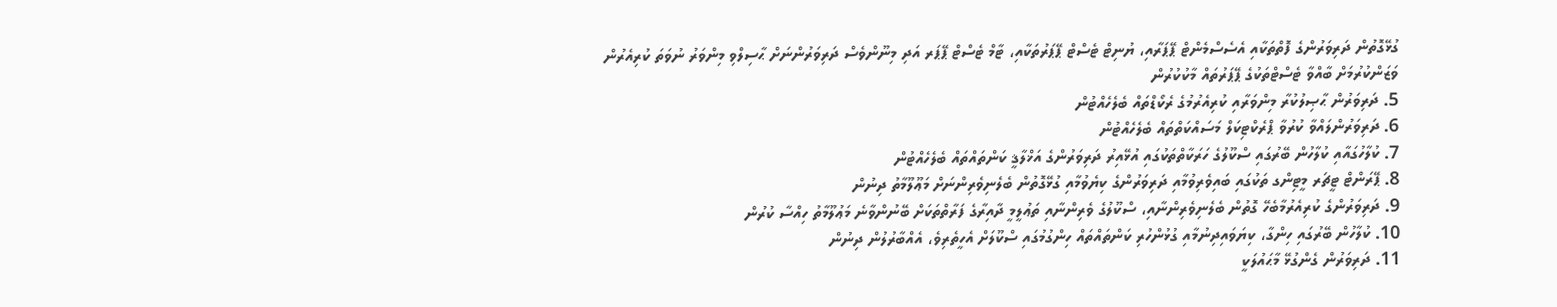ގުޅޭގޮތުން ދަރިވަރުންގެ ފޮތްތަކާއި އެސެސްމެންޓް ޕޭޕަރާއި، ޔުނިޓް ޓެސްޓް ޕޭޕަރުތަކާއި، ޓާމް ޓެސްޓް ޕޭޕަރ އަދި މިނޫންވެސް ދަރިވަރުންނަށް ޙާސިލްވި މިންވަރު ނުވަތަ ކުރިއެރުން ވަޒަންކުރުމަށް ބާއްވާ ޓެސްޓްތަކުގެ ޕޭޕަރުތައް މާކުކުރުން
5. ދަރިވަރުން ޙާޞިލުކުރާ މިންވަރާއި ކުރިއެރުމުގެ ރެކޯޑްތައް ބެލެހެއްޓުން
6. ދަރިވަރުންލައްވާ ކުރުވާ ޕްރެކްޓިކަލް މަސައްކަތްތައް ބެލެހެއްޓުން
7. ކުލާހުގައާއި ކުލާހުން ބޭރުގައި ސްކޫލުގެ ހަރަކާތްތަކުގައި އުޅޭއިރު ދަރިވަރުންގެ އަޚްލާޤީ ކަންތައްތައް ބެލެހެއްޓުން
8. ޕޭރަންޓް ޓީޗަރ މީޓިންގ ތަކުގައި ބައިވެރިވުމާއި ދަރިވަރުންގެ ކިޔެވުމާއި ގުޅޭގޮތުން ބެލެނިވެރިންނަށް މަޢޫލޫމާތު ދިނުން
9. ދަރިވަރުންގެ ކުރިއެރުމާބެހޭ ގޮތުން ބެލެނިވެރިންނާއި، ސްކޫލުގެ ވެރިންނާއި ތަޢުލީމީ ދާއިރާގެ ފަރާތްތަކަށް ބޭނުންވާނެ މަޢުލޫމާތު ހިއްސާ ކުރުން
10. ކުލާހުން ބޭރުގައި ހިންގާ، ކިޔަވައިދިނުމާއި ގުޅުންހުރި ކަންތައްތައް ހިންގުމުގައި ސްކޫލަށް އެހީތެރިވެ، އެއްބާރުލުން ދިނުން
11. ދަރިވަރުން ގެންގުޅޭ މާޙައުލަކީ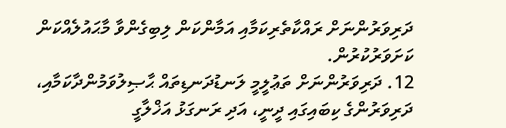ދަރިވަރުންނަށް ރައްކާތެރިކަމާއި އަމާންކަން ލިބިގެންވާ މާޙައުލެއްކަން ކަށަވަރުކުރުން.
12. ދަރިވަރުންނަށް ތަޢުލީމީ ލަނޑުދަނޑިތައް ޙާޞިލުވަމުންދާކަމާއި، ދަރިވަރުންގެ ކިބައިގައި ދީނީ، އަދި ރަނގަޅު އަޚްލާގީ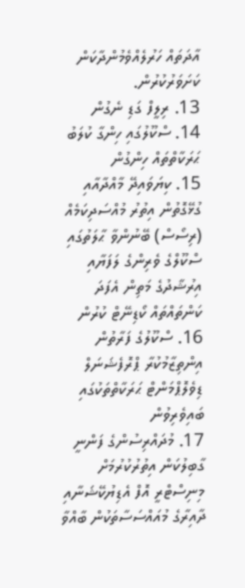އާދަތައް ހަރުލެއްވެމުންދާކަން ކަށަވަރުކުރުން.
13. ރިލީފް ގަޑި ނެގުން
14. ސްކޫލުގައި ހިންގާ ކުލަބު ޙަރަކާތްތައް ހިންގުން
15. ކިޔަވައިދޭ މާއްދާއާއި ގުޅޭގޮތުން އިތުރު މުއްސަދިކަމެއް (ރިސޯސް) ބޭނުންވާ ޙާލަތުގައި ސްކޫލްގެ ވެރިންގެ ލަފަޔާއި އިރުޝާދުގެ މަތިން އެފަދަ ކަންތައްތައް ކޯޑިނޭޓް ކުރުން
16. ސްކޫލުގެ ފަރާތުން އިންތިޒާމުކުރާ ޕްރޮފެޝަނަލް ޑިވެލޮޕްމަންޓް ޙަރަކާތްތަކުގައި ބައިވެރިވުން
17. މުދައްރިސުންގެ ފަންނީ ގާބިލުކަން އިތުރުކުރުމަށް މިނިސްޓްރީ އޮފް އެޑިޔުކޭޝަނާއި ދާއިރާގެ މުއައްސަސާތަކުން ބާއްވާ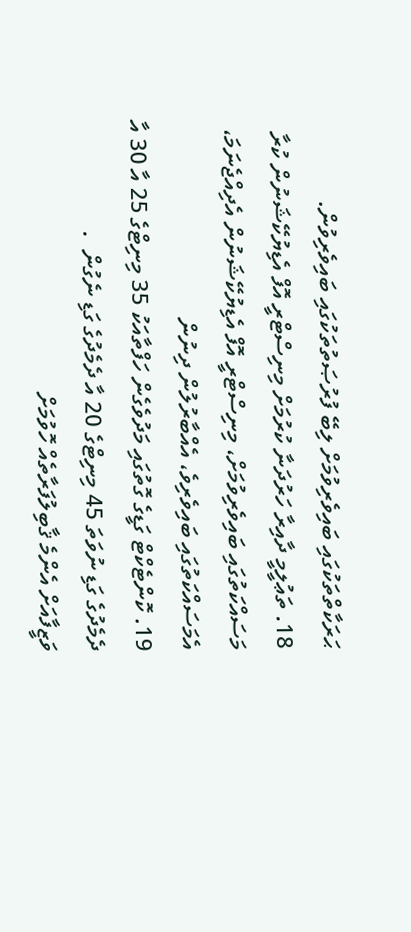ޙަރަކާތްތަކުގައި ބައިވެރިވުމަށް ލިބޭ ފުރުޞަތުތަކުގައި ބައިވެރިވުން.
18. ތަޢުލީމީ ދާއިރާ ހަރުދަނާ ކުރުމަށް މިނިސްޓްރީ އޮފް އެޑިޔުކޭޝަނުން ކުރާ މަސައްކަތުގައި ބައިވެރިވުމަށް، މިނިސްޓްރީ އޮފް އެޑިޔުކޭޝަނުން އެދިއްޖެނަމަ، އެމަސައްކަތުގައި ބައިވެރިވެ، އެއްބާރުލުން ދިނުން
19. ކޮންޓެކްޓް ގަޑީގެ ގޮތުގައި މަދުވެގެން ހަފްތާއަކު 35 މިނިޓްގެ 25 އާ 30 އާ ދެމެދުގެ ގަޑި ނުވަތަ 45 މިނިޓްގެ 20 އާ ދެމެދުގެ ގަޑި ނެގުން  .
ވަޒީފާއަށް އެންމެ ޤާބިލުފަރާތެއް ހޮވުމަށް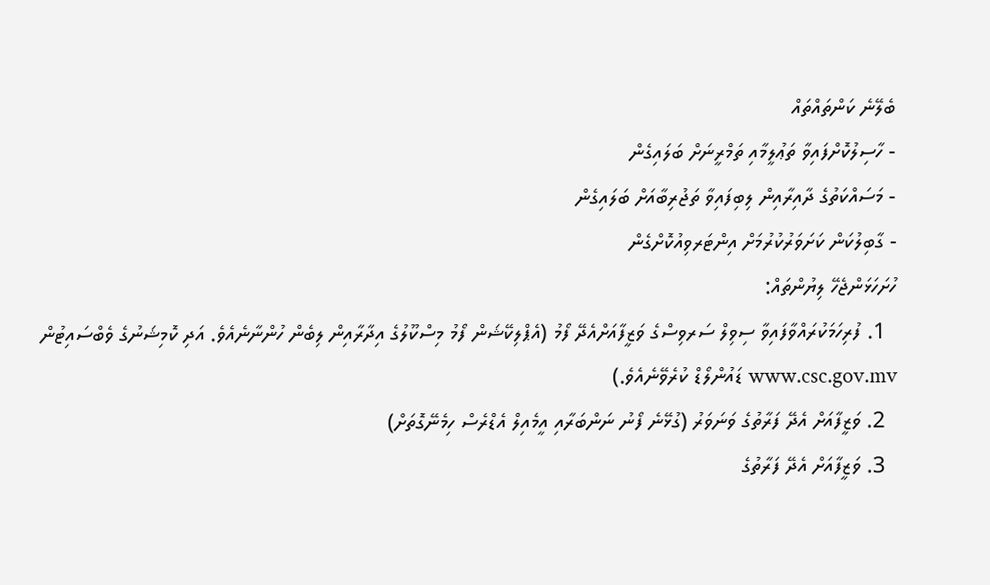ބެލޭނެ ކަންތައްތައް
- ހާސިލުކޮށްފައިވާ ތަޢުލީމާއި ތަމްރީނަށް ބަލައިގެން
- މަސައްކަތުގެ ދާއިރާއިން ލިބިފައިވާ ތަޖުރިބާއަށް ބަލައިގެން
- ގާބިލުކަން ކަށަވަރުކުރުމަށް އިންޓަރވިއުކޮށްގެން
ހުށަހަޅަންޖެހޭ ލިޔުންތައް:
  1. ފުރިހަމަކުރައްވާފައިވާ ސިވިލް ސަރވިސްގެ ވަޒީފާއަށްއެދޭ ފޯމު (އެޕްލިކޭޝަން ފޯމު މިސްކޫލުގެ އިދާރާއިން ލިބެން ހުންނާނެއެވެ. އަދި ކޮމިޝަނުގެ ވެބްސައިޓުން www.csc.gov.mv ޑައުންލޯޑް ކުރެވޭނެއެވެ.)
  2. ވަޒީފާއަށް އެދޭ ފަރާތުގެ ވަނަވަރު (ގުޅޭނެ ފޯނު ނަންބަރާއި އީމެއިލް އެޑްރެސް ހިމެނޭގޮތަށް)
  3. ވަޒީފާއަށް އެދޭ ފަރާތުގެ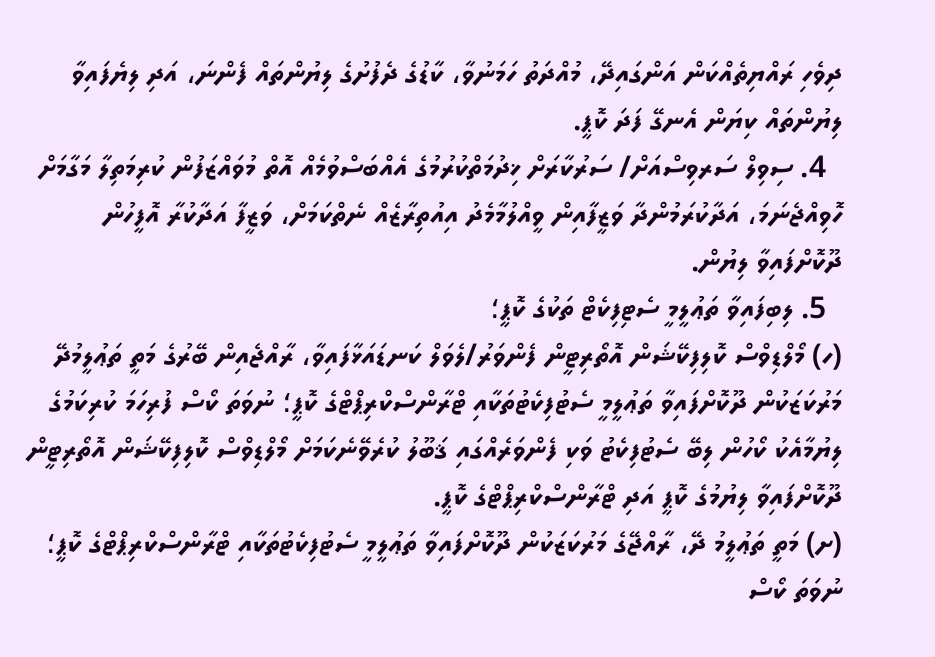ދިވެހި ރައްޔިތެއްކަން އަންގައިދޭ، މުއްދަތު ހަމަނުވާ، ކާޑުގެ ދެފުށުގެ ލިޔުންތައް ފެންނަ، އަދި ލިޔެފައިވާ ލިޔުންތައް ކިޔަން އެނގޭ ފަދަ ކޮޕީ.
  4. ސިވިލް ސަރވިސްއަށް/ ސަރުކާރަށް ޚިދުމަތްކުރުމުގެ އެއްބަސްވުމެއް އޮތް މުވައްޒަފުން ކުރިމަތިލާ މަގާމަށް ހޮވިއްޖެނަމަ، އަދާކުރަމުންދާ ވަޒީފާއިން ވީއްލުމާމެދު އިއުތިރާޒެއް ނެތްކަމަށް، ވަޒީފާ އަދާކުރާ އޮފީހުން ދޫކޮށްފައިވާ ލިޔުން.
  5. ލިބިފައިވާ ތަޢުލީމީ ސެޓިފިކެޓް ތަކުގެ ކޮޕީ؛
(ހ) މޯލްޑިވްސް ކޮލިފިކޭޝަން އޮތޯރިޓީން ފެންވަރު/ލެވަލް ކަނޑައަޅާފައިވާ، ރާއްޖެއިން ބޭރުގެ މަތީ ތަޢުލީމުދޭ މަރުކަޒަކުން ދޫކޮށްފައިވާ ތަޢުލީމީ ސެޓުފިކެޓުތަކާއި ޓްރާންސްކްރިޕްޓްގެ ކޮޕީ؛ ނުވަތަ ކޯސް ފުރިހަމަ ކުރިކަމުގެ ލިޔުމާއެކު ކޯހުން ލިބޭ ސެޓުފިކެޓު ވަކި ފެންވަރެއްގައި ޤަބޫލު ކުރެވޭނެކަމަށް މޯލްޑިވްސް ކޮލިފިކޭޝަން އޮތޯރިޓީން ދޫކޮށްފައިވާ ލިޔުމުގެ ކޮޕީ އަދި ޓްރާންސްކްރިޕްޓްގެ ކޮޕީ.
(ށ) މަތީ ތަޢުލީމު ދޭ، ރާއްޖޭގެ މަރުކަޒަކުން ދޫކޮށްފައިވާ ތަޢުލީމީ ސެޓުފިކެޓުތަކާއި ޓްރާންސްކްރިޕްޓްގެ ކޮޕީ؛ ނުވަތަ ކޯސް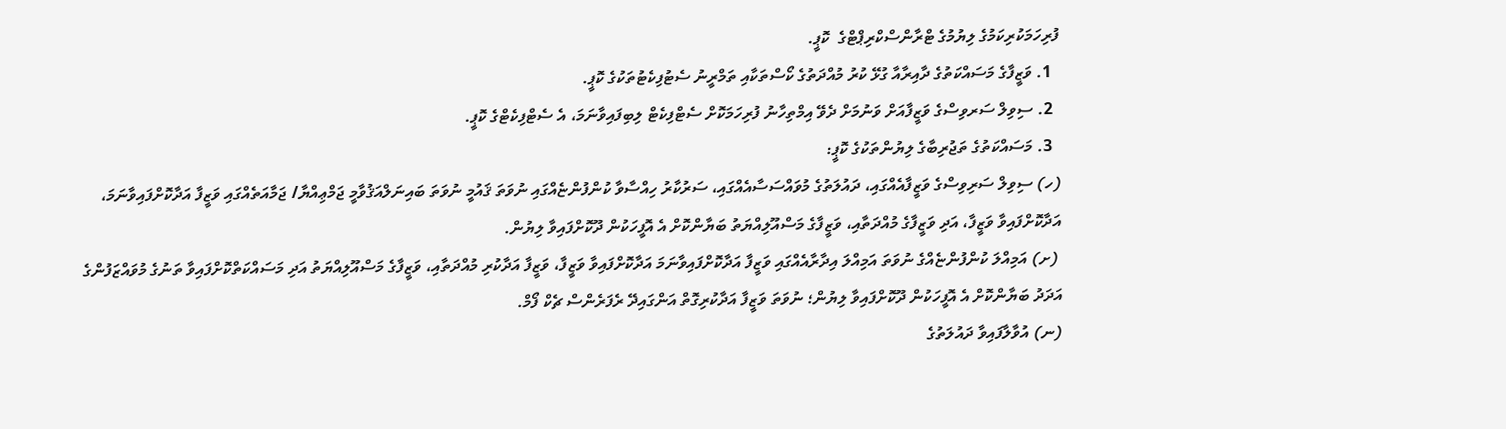ފުރިހަމަކުރިކަމުގެ ލިޔުމުގެ ޓްރާންސްކްރިޕްޓްގެ  ކޮޕީ.
  1. ވަޒީފާގެ މަސައްކަތުގެ ދާއިރާއާ ގުޅޭ ކުރު މުއްދަތުގެ ކޯސްތަކާއި ތަމްރީނު ސެޓުފިކެޓުތަކުގެ ކޮޕީ.
  2. ސިވިލް ސަރވިސްގެ ވަޒީފާއަށް ވަނުމަށް ދެވޭ އިމްތިހާނު ފުރިހަމަކޮށް ސެޓްފިކެޓް ލިބިފައިވާނަމަ، އެ ސެޓްފިކެޓްގެ ކޮޕީ.
  3. މަސައްކަތުގެ ތަޖުރިބާގެ ލިޔުންތަކުގެ ކޮޕީ:
(ހ) ސިވިލް ސަރިވިސްގެ ވަޒީފާއެއްގައި، ދައުލަތުގެ މުވައްސަސާއެއްގައި، ސަރުކާރު ހިއްސާވާ ކުންފުންޏެއްގައި ނުވަތަ ޤައުމީ ނުވަތަ ބައިނަލްއަޤުވާމީ ޖަމްޢިއްޔާ/ ޖަމާއަތެއްގައި ވަޒީފާ އަދާކޮށްފައިވާނަމަ، އަދާކޮށްފައިވާ ވަޒީފާ، އަދި ވަޒީފާގެ މުއްދަތާއި، ވަޒީފާގެ މަސްއޫލިއްޔަތު ބަޔާންކޮށް އެ އޮފީހަކުން ދޫކޮށްފައިވާ ލިޔުން.
 (ށ) އަމިއްލަ ކުންފުންޏެއްގެ ނުވަތަ އަމިއްލަ އިދާރާއެއްގައި ވަޒީފާ އަދާކޮށްފައިވާނަމަ އަދާކޮށްފައިވާ ވަޒީފާ، ވަޒީފާ އަދާކުރި މުއްދަތާއި، ވަޒީފާގެ މަސްއޫލިއްޔަތު އަދި މަސައްކަތްކޮށްފައިވާ ތަނުގެ މުވައްޒަފުންގެ އަދަދު ބަޔާންކޮށް އެ އޮފީހަކުން ދޫކޮށްފައިވާ ލިޔުން؛ ނުވަތަ ވަޒީފާ އަދާކުރިގޮތް އަންގައިދޭ ރެފަރެންސް ޗެކް ފޯމް.
(ނ) އުވާލާފައިވާ ދައުލަތުގެ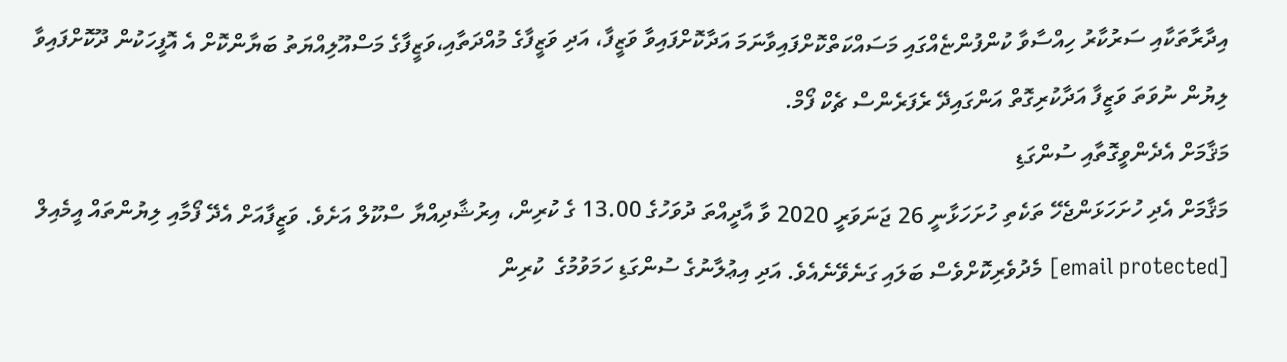އިދާރާތަކާއި ސަރުކާރު ހިއްސާވާ ކުންފުންޏެއްގައި މަސައްކަތްކޮށްފައިވާނަމަ އަދާކޮށްފައިވާ ވަޒީފާ، އަދި ވަޒީފާގެ މުއްދަތާއި،ވަޒީފާގެ މަސްއޫލިއްޔަތު ބަޔާންކޮށް އެ އޮފީހަކުން ދޫކޮށްފައިވާ ލިޔުން ނުވަތަ ވަޒީފާ އަދާކުރިގޮތް އަންގައިދޭ ރެފަރެންސް ޗެކް ފޯމް.
މަޤާމަށް އެދެންވީގޮތާއި ސުންގަޑި
މަޤާމަށް އެދި ހުށަހަޅަންޖެހޭ ތަކެތި ހުށަހަޅާނީ 26 ޖަނަވަރީ 2020 ވާ އާދީއްތަ ދުވަހުގެ 13.00 ގެ ކުރިން، އިރުޝާދިއްޔާ ސްކޫލް އަށެވެ. ވަޒީފާއަށް އެދޭ ފޯމާއި ލިޔުންތައް އީމެއިލް [email protected] މެދުވެރިކޮށްވެސް ބަލައި ގަނެވޭނެއެވެ. އަދި އިޢުލާނުގެ ސުންގަޑި ހަމަވުމުގެ  ކުރިން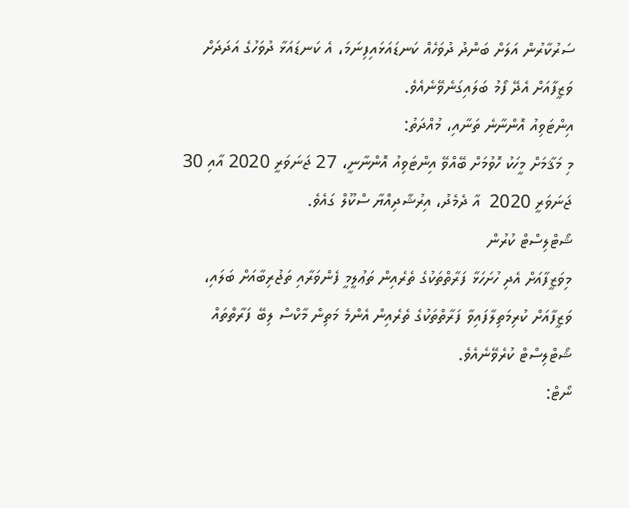ސަރުކާރުން އަލަށް ބަންދު ދުވަހެއް ކަނޑައަޅައިފިނަމަ، އެ ކަނޑައަޅާ ދުވަހުގެ އަދަދަށް ވަޒީފާއަށް އެދޭ ފޯމު ބަލައިގަނެވޭނެއެވެ.
އިންޓަވިއު އޮންނާނެ ތަނާއި، މުއްދަތު:
މި މަޤާމަށް މީހަކު ހޮވުމަށް ބޭއްވޭ އިންޓަވިއު އޮންނާނީ، 27 ޖަނަވަރީ 2020 އާއި 30 ޖަނަވަރީ 2020  އާ ދެމެދު، އިރުޝާދިއްޔާ ސްކޫލް ގައެވެ.
ޝޯޓްލިސްޓް ކުރުން
މިވަޒީފާއަށް އެދި ހުށަހަޅާ ފަރާތްތަކުގެ ތެރެއިން ތަޢުލީމީ ފެންވަރާއި ތަޖުރިބާއަށް ބަލައި، ވަޒީފާއަށް ކުރިމަތިލާފައިވާ ފަރާތްތަކުގެ ތެރެއިން އެންމެ މަތިން މާކްސް ލިބޭ ފަރާތްތައް ޝޯޓްލިސްޓް ކުރެވޭނެއެވެ.
ނޯޓް: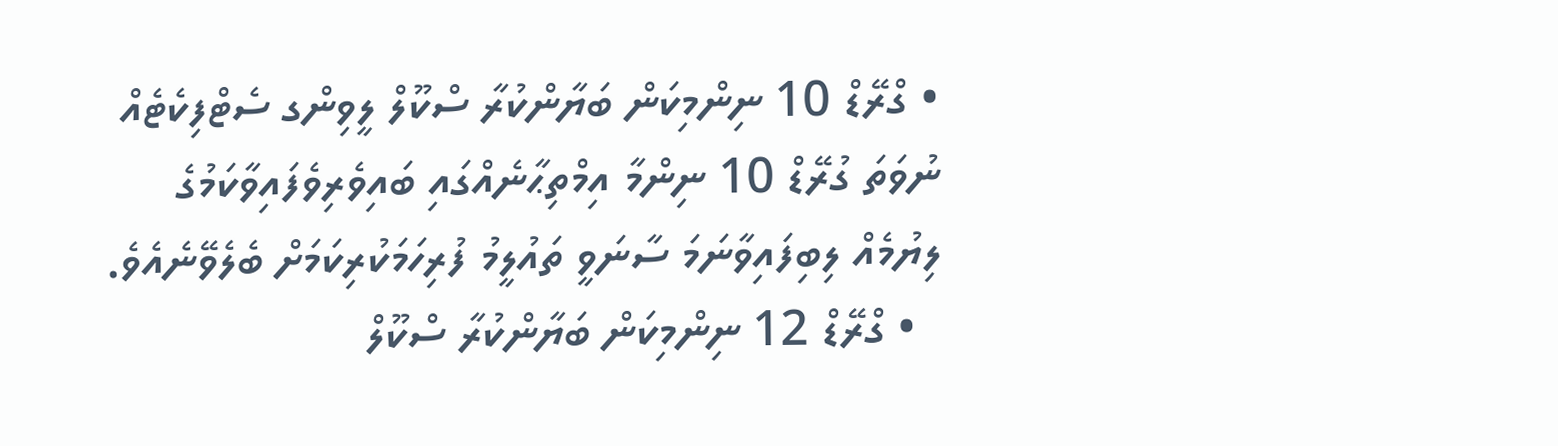• ގްރޭޑް 10 ނިންމިކަން ބަޔާންކުރާ ސްކޫލް ލީވިންގ ސެޓްފިކެޓެއް ނުވަތަ ގުރޭޑް 10 ނިންމާ އިމްތިޙާނެއްގައި ބައިވެރިވެފައިވާކަމުގެ ލިޔުމެއް ލިބިފައިވާނަމަ ސާނަވީ ތައުލީމު ފުރިހަމަކުރިކަމަށް ބެލެވޭނެއެވެ.
  • ގްރޭޑް 12 ނިންމިކަން ބަޔާންކުރާ ސްކޫލް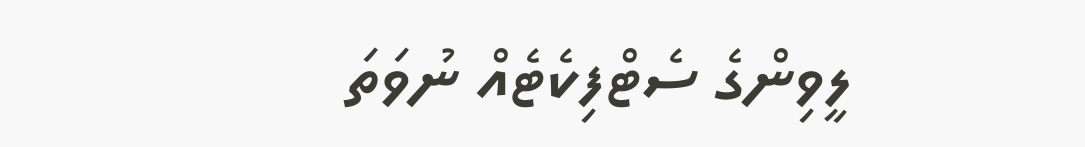ލީވިންގެ ސެޓްފިކެޓެއް ނުވަތަ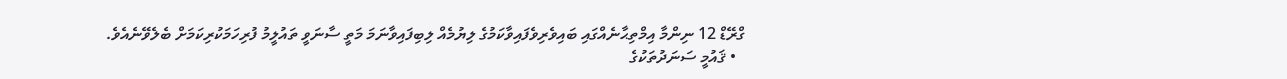ގްރޭޑް 12 ނިންމާ އިމްތިޙާނެއްގައި ބައިވެރިވެފައިވާކަމުގެ ލިޔުމެއް ލިބިފައިވާނަމަ މަތީ ސާނަވީ ތައުލީމު ފުރިހަމަކުރިކަމަށް ބެލެވޭނެއެވެ.
  • ޤައުމީ ސަނަދުތަކުގެ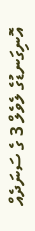އޮނިގަނޑުގެ ލެވެލް 3 ގެ ސަނަދެއް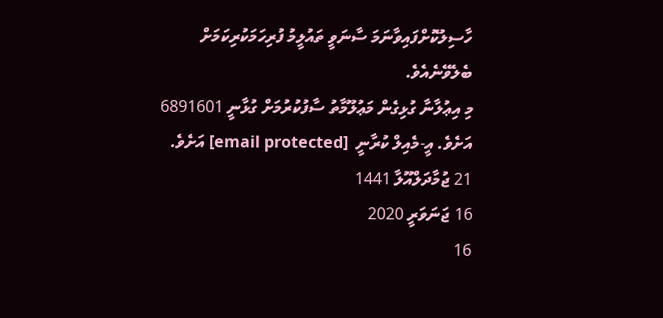ހާސިލުކޮށްފައިވާނަމަ ސާނަވީ ތައުލީމު ފުރިހަމަކުރިކަމަށް ބެލެވޭނެއެވެ.
މި އިޢުލާނާ ގުޅިގެން މަޢުލޫމާތު ސާފުކުރުމަށް ގުޅާނީ 6891601 އަށެވެ. އީ-މެއިލް ކުރާނީ  [email protected] އަށެވެ.
21 ޖުމާދަލްއޫލާ 1441
16 ޖަނަވަރީ 2020
16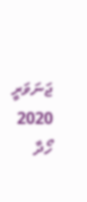ޖަނަވަރީ 2020
ހޯދާ